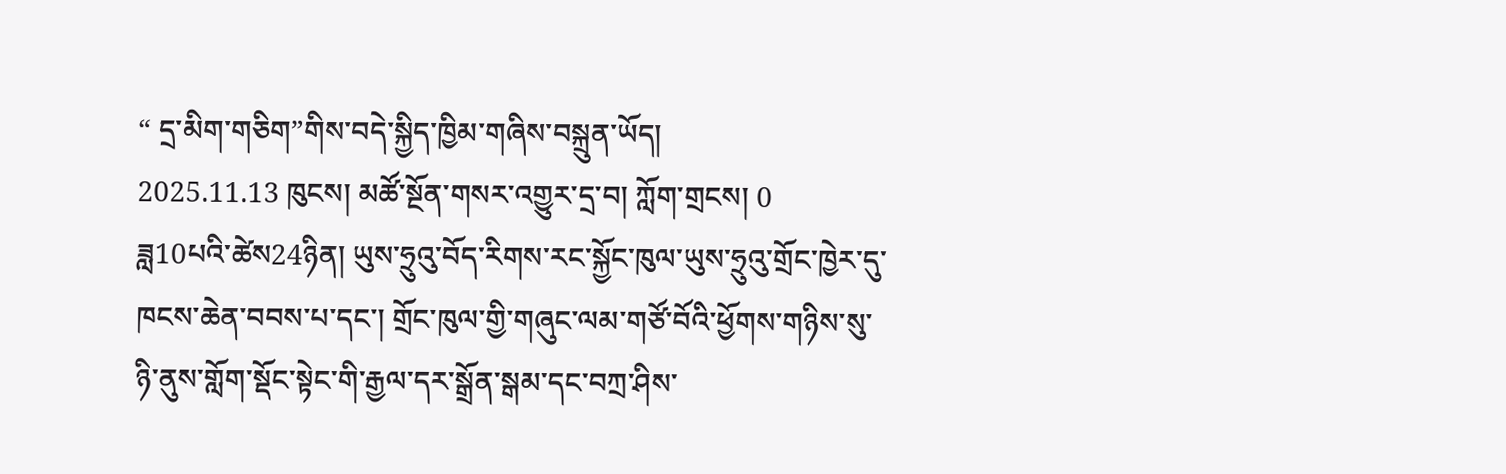“ དྲ་མིག་གཅིག”གིས་བདེ་སྐྱིད་ཁྱིམ་གཞིས་བསྐྲུན་ཡོད།
2025.11.13 ཁུངས། མཚོ་སྔོན་གསར་འགྱུར་དྲ་བ། ཀློག་གྲངས། 0
ཟླ10པའི་ཚེས24ཉིན། ཡུས་ཧྲུའུ་བོད་རིགས་རང་སྐྱོང་ཁུལ་ཡུས་ཧྲུའུ་གྲོང་ཁྱེར་དུ་ཁངས་ཆེན་བབས་པ་དང་། གྲོང་ཁུལ་གྱི་གཞུང་ལམ་གཙོ་བོའི་ཕྱོགས་གཉིས་སུ་ཉི་ནུས་གློག་སྡོང་སྟེང་གི་རྒྱལ་དར་སྒྲོན་སྒམ་དང་བཀྲ་ཤིས་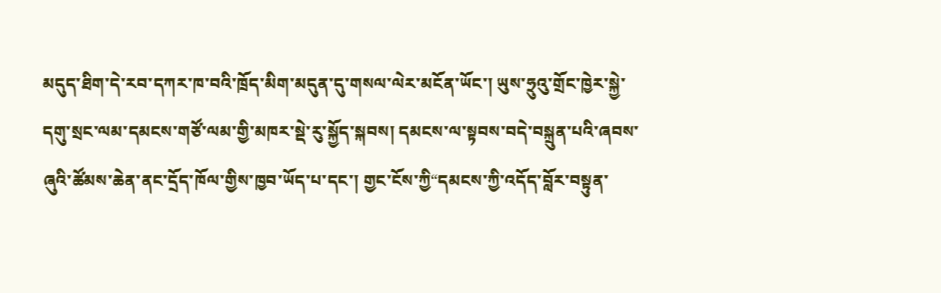མདུད་ཐིག་དེ་རབ་དཀར་ཁ་བའི་ཁྲོད་མིག་མདུན་དུ་གསལ་ལེར་མངོན་ཡོང་། ཡུས་ཧྲུའུ་གྲོང་ཁྱེར་སྐྱེ་དགུ་སྲང་ལམ་དམངས་གཙོ་ལམ་གྱི་མཁར་སྡེ་རུ་སྐྱོད་སྐབས། དམངས་ལ་སྟབས་བདེ་བསྐྲུན་པའི་ཞབས་ཞུའི་ཚོམས་ཆེན་ནང་དྲོད་ཁོལ་གྱིས་ཁྱབ་ཡོད་པ་དང་། གྱང་ངོས་ཀྱི“དམངས་ཀྱི་འདོད་བློར་བསྟུན་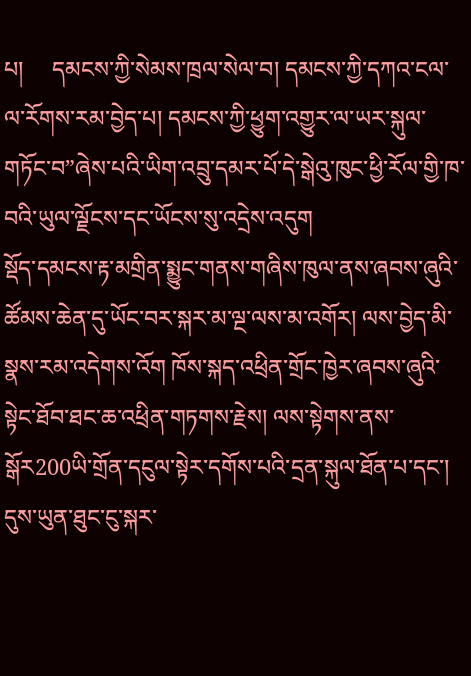པ།     དམངས་ཀྱི་སེམས་ཁྲལ་སེལ་བ། དམངས་ཀྱི་དཀའ་ངལ་ལ་རོགས་རམ་བྱེད་པ། དམངས་ཀྱི་ཕྱུག་འགྱུར་ལ་ཡར་སྐུལ་གཏོང་བ”ཞེས་པའི་ཡིག་འབྲུ་དམར་པོ་དེ་སྒེའུ་ཁུང་ཕྱི་རོལ་གྱི་ཁ་བའི་ཡུལ་ལྗོངས་དང་ཡོངས་སུ་འདྲེས་འདུག
སྡོད་དམངས་རྟ་མགྲིན་སྨྱུང་གནས་གཞིས་ཁུལ་ནས་ཞབས་ཞུའི་ཚོམས་ཆེན་དུ་ཡོང་བར་སྐར་མ་ལྔ་ལས་མ་འགོར། ལས་བྱེད་མི་སྣས་རམ་འདེགས་འོག ཁོས་སྐད་འཕྲིན་གྲོང་ཁྱེར་ཞབས་ཞུའི་སྟེང་ཐོབ་ཐང་ཆ་འཕྲིན་གཏགས་རྗེས། ལས་སྟེགས་ནས་སྒོར200ཡི་གྲོན་དངུལ་སྟེར་དགོས་པའི་དྲན་སྐུལ་ཐོན་པ་དང་། དུས་ཡུན་ཐུང་ངུ་སྐར་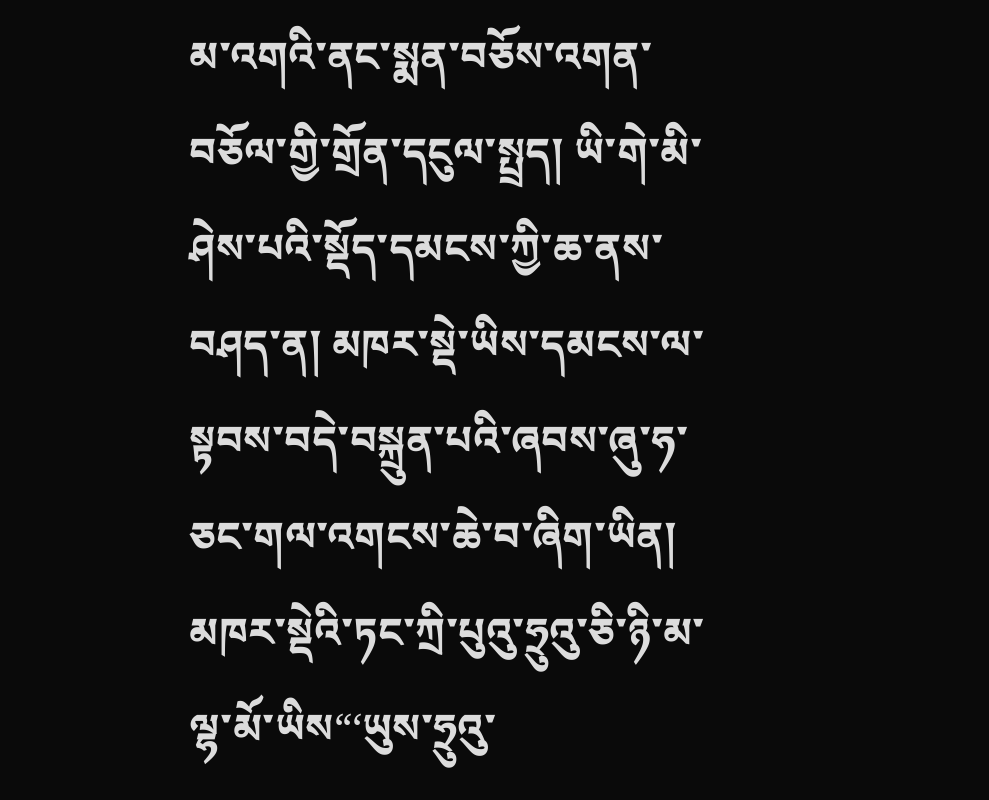མ་འགའི་ནང་སྨན་བཅོས་འགན་བཅོལ་གྱི་གྲོན་དངུལ་སྤྲད། ཡི་གེ་མི་ཤེས་པའི་སྡོད་དམངས་ཀྱི་ཆ་ནས་བཤད་ན། མཁར་སྡེ་ཡིས་དམངས་ལ་སྟབས་བདེ་བསྐྲུན་པའི་ཞབས་ཞུ་ཧ་ཅང་གལ་འགངས་ཆེ་བ་ཞིག་ཡིན། མཁར་སྡེའི་ཏང་ཀྲི་པུའུ་ཧྲུའུ་ཅི་ཉི་མ་ལྷ་མོ་ཡིས“‘ཡུས་ཧྲུའུ་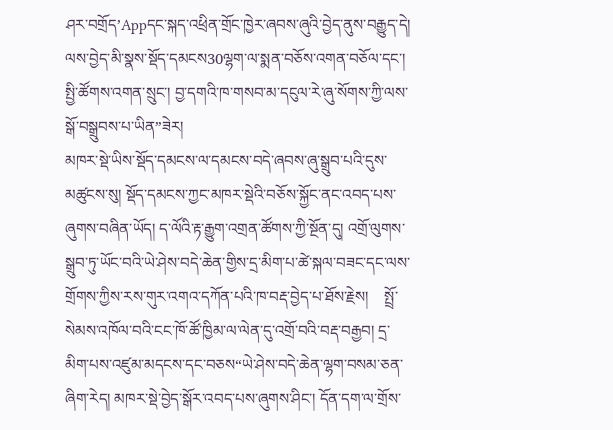ཤར་བགྲོད’Appདང་སྐད་འཕྲིན་གྲོང་ཁྱེར་ཞབས་ཞུའི་བྱེད་ནུས་བརྒྱུད་དེ། ལས་བྱེད་མི་སྣས་སྡོད་དམངས30ལྷག་ལ་སྨན་བཅོས་འགན་བཅོལ་དང་། སྤྱི་ཚོགས་འགན་སྲུང་། བྱ་དགའི་ཁ་གསབ་མ་དངུལ་རེ་ཞུ་སོགས་ཀྱི་ལས་སྒོ་བསྒྲུབས་པ་ཡིན”ཟེར།
མཁར་སྡེ་ཡིས་སྡོད་དམངས་ལ་དམངས་བདེ་ཞབས་ཞུ་སྒྲུབ་པའི་དུས་མཚུངས་སུ། སྡོད་དམངས་ཀྱང་མཁར་སྡེའི་བཅོས་སྐྱོང་ནང་འབད་པས་ཞུགས་བཞིན་ཡོད། ད་ལོའི་རྟ་རྒྱུག་འགྲན་ཚོགས་ཀྱི་སྔོན་དུ། འགྲོ་ལུགས་སྒྲུབ་ཏུ་ཡོང་བའི་ཡེ་ཤེས་བདེ་ཆེན་གྱིས་དྲ་མིག་པ་ཚེ་སྐལ་བཟང་དང་ལས་གྲོགས་ཀྱིས་རས་གུར་འགའ་དཀོན་པའི་ཁ་བརྡ་བྱེད་པ་ཐོས་རྗེས།    སྤྲོ་སེམས་འཁོལ་བའི་ངང་ཁོ་ཚོ་ཁྱིམ་ལ་ལེན་དུ་འགྲོ་བའི་བརྡ་བརྒྱབ། དྲ་མིག་པས་འཛུམ་མདངས་དང་བཅས“ཡེ་ཤེས་བདེ་ཆེན་ལྷག་བསམ་ཅན་ཞིག་རེད། མཁར་སྡེ་བྱེད་སྒོར་འབད་པས་ཞུགས་ཤིང་། དོན་དག་ལ་གྲོས་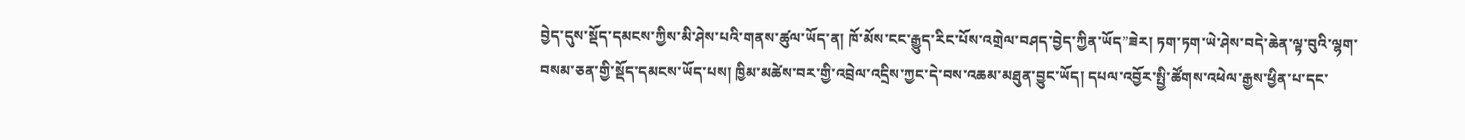བྱེད་དུས་སྡོད་དམངས་ཀྱིས་མི་ཤེས་པའི་གནས་ཚུལ་ཡོད་ན། ཁོ་མོས་ངང་རྒྱུད་རིང་པོས་འགྲེལ་བཤད་བྱེད་ཀྱིན་ཡོད”ཟེར། ཏག་ཏག་ཡེ་ཤེས་བདེ་ཆེན་ལྟ་བུའི་ལྷག་བསམ་ཅན་གྱི་སྡོད་དམངས་ཡོད་པས། ཁྱིམ་མཚེས་བར་གྱི་འབྲེལ་འདྲིས་ཀྱང་དེ་བས་འཆམ་མཐུན་བྱུང་ཡོད། དཔལ་འབྱོར་སྤྱི་ཚོགས་འཕེལ་རྒྱས་ཕྱིན་པ་དང་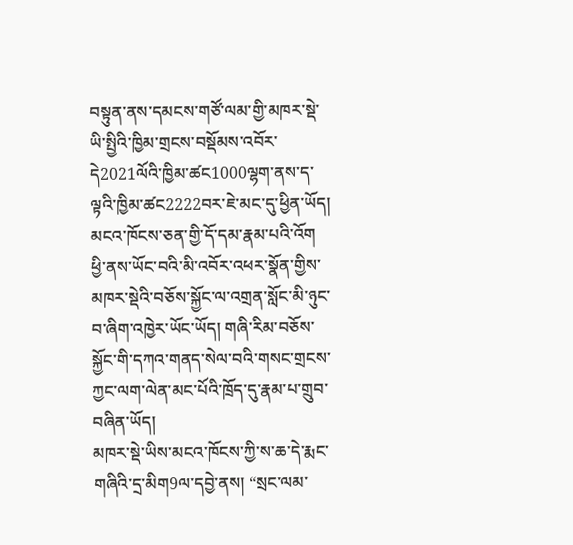བསྟུན་ནས་དམངས་གཙོ་ལམ་གྱི་མཁར་སྡེ་ཡི་སྤྱིའི་ཁྱིམ་གྲངས་བསྡོམས་འབོར་དེ2021ལོའི་ཁྱིམ་ཚང1000ལྷག་ནས་ད་ལྟའི་ཁྱིམ་ཚང2222བར་ཇེ་མང་དུ་ཕྱིན་ཡོད། མངའ་ཁོངས་ཅན་གྱི་དོ་དམ་རྣམ་པའི་འོག ཕྱི་ནས་ཡོང་བའི་མི་འབོར་འཕར་སྣོན་གྱིས་མཁར་སྡེའི་བཅོས་སྐྱོང་ལ་འགྲན་སློང་མི་ཉུང་བ་ཞིག་འཁྱེར་ཡོང་ཡོད། གཞི་རིམ་བཅོས་སྐྱོང་གི་དཀའ་གནད་སེལ་བའི་གསང་གྲངས་ཀྱང་ལག་ལེན་མང་པོའི་ཁྲོད་དུ་རྣམ་པ་གྲུབ་བཞིན་ཡོད།
མཁར་སྡེ་ཡིས་མངའ་ཁོངས་ཀྱི་ས་ཆ་དེ་རྨང་གཞིའི་དྲ་མིག9ལ་དབྱེ་ནས། “སྲང་ལམ་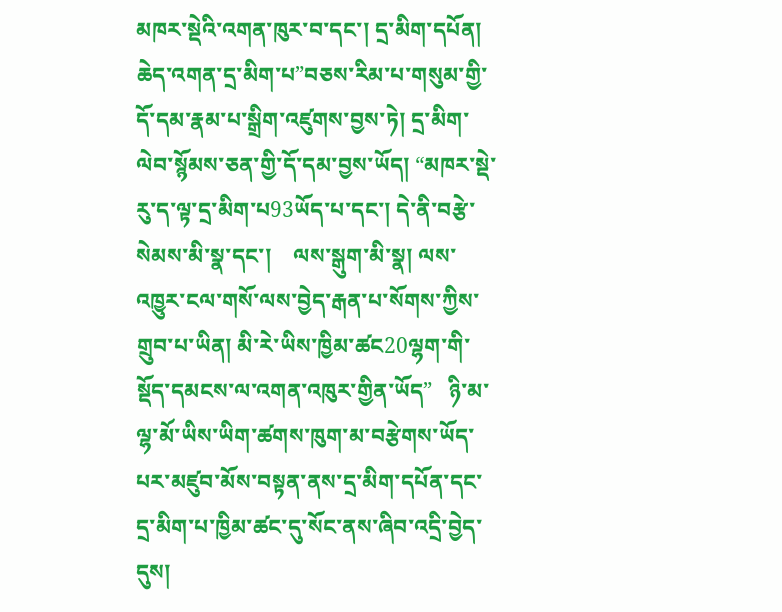མཁར་སྡེའི་འགན་ཁུར་བ་དང་། དྲ་མིག་དཔོན། ཆེད་འགན་དྲ་མིག་པ”བཅས་རིམ་པ་གསུམ་གྱི་དོ་དམ་རྣམ་པ་སྒྲིག་འཛུགས་བྱས་ཏེ། དྲ་མིག་ལེབ་སྙོམས་ཅན་གྱི་དོ་དམ་བྱས་ཡོད། “མཁར་སྡེ་རུ་ད་ལྟ་དྲ་མིག་པ93ཡོད་པ་དང་། དེ་ནི་བརྩེ་སེམས་མི་སྣ་དང་།    ལས་སྒུག་མི་སྣ། ལས་འཁྱུར་ངལ་གསོ་ལས་བྱེད་རྒན་པ་སོགས་ཀྱིས་གྲུབ་པ་ཡིན། མི་རེ་ཡིས་ཁྱིམ་ཚང20ལྷག་གི་སྡོད་དམངས་ལ་འགན་འཁུར་གྱིན་ཡོད”   ཉི་མ་ལྷ་མོ་ཡིས་ཡིག་ཚགས་ཁུག་མ་བརྩེགས་ཡོད་པར་མཛུབ་མོས་བསྟན་ནས་དྲ་མིག་དཔོན་དང་དྲ་མིག་པ་ཁྱིམ་ཚང་དུ་སོང་ནས་ཞིབ་འདྲི་བྱེད་དུས།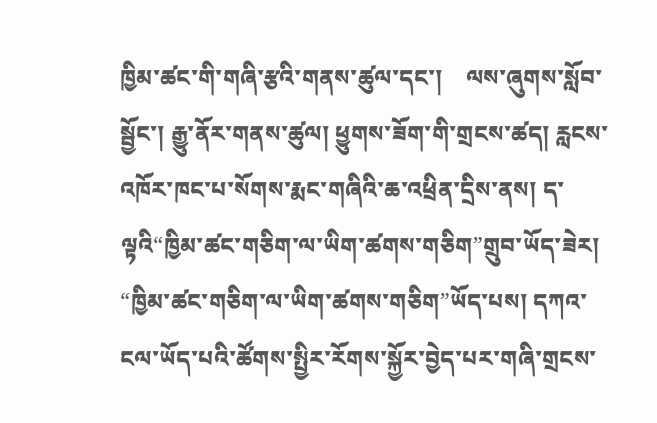ཁྱིམ་ཚང་གི་གཞི་རྩའི་གནས་ཚུལ་དང་།    ལས་ཞུགས་སློབ་སྦྱོང་། རྒྱུ་ནོར་གནས་ཚུལ། ཕྱུགས་ཟོག་གི་གྲངས་ཚད། རླངས་འཁོར་ཁང་པ་སོགས་རྨང་གཞིའི་ཆ་འཕྲིན་དྲིས་ནས། ད་ལྟའི“ཁྱིམ་ཚང་གཅིག་ལ་ཡིག་ཚགས་གཅིག”གྲུབ་ཡོད་ཟེར།
“ཁྱིམ་ཚང་གཅིག་ལ་ཡིག་ཚགས་གཅིག”ཡོད་པས། དཀའ་ངལ་ཡོད་པའི་ཚོགས་སྤྱིར་རོགས་སྐྱོར་བྱེད་པར་གཞི་གྲངས་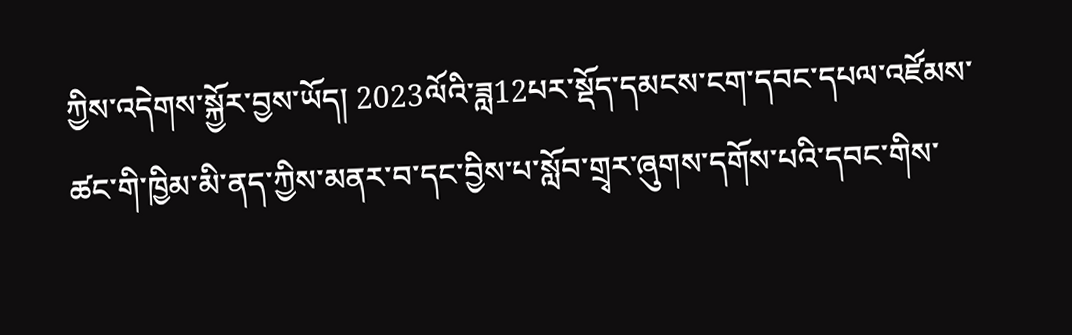ཀྱིས་འདེགས་སྐྱོར་བྱས་ཡོད། 2023ལོའི་ཟླ12པར་སྡོད་དམངས་ངག་དབང་དཔལ་འཛོམས་ཚང་གི་ཁྱིམ་མི་ནད་ཀྱིས་མནར་བ་དང་བྱིས་པ་སློབ་གྲྭར་ཞུགས་དགོས་པའི་དབང་གིས་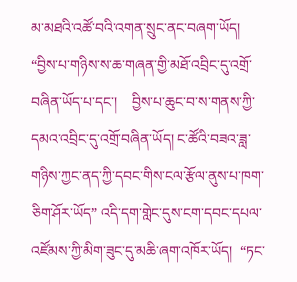མ་མཐའི་འཚོ་བའི་འགན་སྲུང་ནང་བཞག་ཡོད།     “བྱིས་པ་གཉིས་ས་ཆ་གཞན་གྱི་མཐོ་འབྲིང་དུ་འགྲོ་བཞིན་ཡོད་པ་དང་།    བྱིས་པ་ཆུང་བ་ས་གནས་ཀྱི་དམའ་འབྲིང་དུ་འགྲོ་བཞིན་ཡོད། ང་ཚོའི་བཟའ་ཟླ་གཉིས་ཀྱང་ནད་ཀྱི་དབང་གིས་ངལ་རྩོལ་ནུས་པ་ཁག་ཅིག་ཤོར་ཡོད” འདི་དག་གླེང་དུས་ངག་དབང་དཔལ་འཛོམས་ཀྱི་མིག་ཟུང་དུ་མཆི་ཞག་འཁོར་ཡོད།  “ཏང་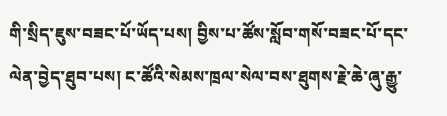གི་སྲིད་ཇུས་བཟང་པོ་ཡོད་པས། བྱིས་པ་ཚོས་སློབ་གསོ་བཟང་པོ་དང་ལེན་བྱེད་ཐུབ་པས། ང་ཚོའི་སེམས་ཁྲལ་སེལ་བས་ཐུགས་རྗེ་ཆེ་ཞུ་རྒྱུ་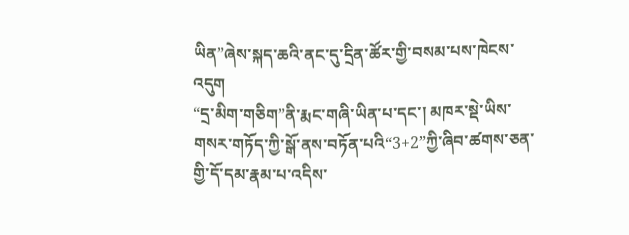ཡིན”ཞེས་སྐད་ཆའི་ནང་དུ་དྲིན་ཚོར་གྱི་བསམ་པས་ཁེངས་འདུག
“དྲ་མིག་གཅིག”ནི་རྨང་གཞི་ཡིན་པ་དང་། མཁར་སྡེ་ཡིས་གསར་གཏོད་ཀྱི་སྒོ་ནས་བཏོན་པའི“3+2”ཀྱི་ཞིབ་ཚགས་ཅན་གྱི་དོ་དམ་རྣམ་པ་འདིས་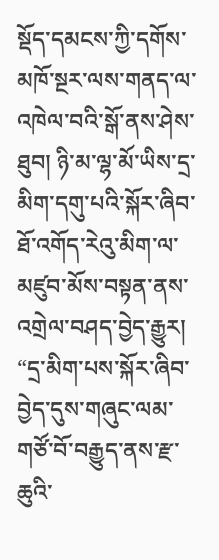སྡོད་དམངས་ཀྱི་དགོས་མཁོ་སྔར་ལས་གནད་ལ་འཁེལ་བའི་སྒོ་ནས་ཤེས་ཐུབ། ཉི་མ་ལྷ་མོ་ཡིས་དྲ་མིག་དགུ་པའི་སྐོར་ཞིབ་ཐོ་འགོད་རེའུ་མིག་ལ་མཛུབ་མོས་བསྟན་ནས་འགྲེལ་བཤད་བྱེད་རྒྱུར། “དྲ་མིག་པས་སྐོར་ཞིབ་བྱེད་དུས་གཞུང་ལམ་གཙོ་བོ་བརྒྱུད་ནས་རྫ་ཆུའི་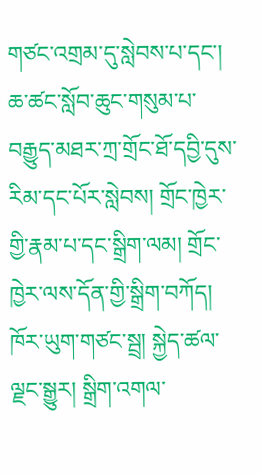གཙང་འགྲམ་དུ་སླེབས་པ་དང་། ཆ་ཚང་སློབ་ཆུང་གསུམ་པ་བརྒྱུད་མཐར་ཀྲ་གྲོང་ཐོ་དབྱི་དུས་རིམ་དང་པོར་སླེབས། གྲོང་ཁྱེར་གྱི་རྣམ་པ་དང་སྒྲིག་ལམ། གྲོང་ཁྱེར་ལས་དོན་གྱི་སྒྲིག་བཀོད། ཁོར་ཡུག་གཙང་སྦྲ། སྐྱེད་ཚལ་ལྗང་སྒྱུར། སྒྲིག་འགལ་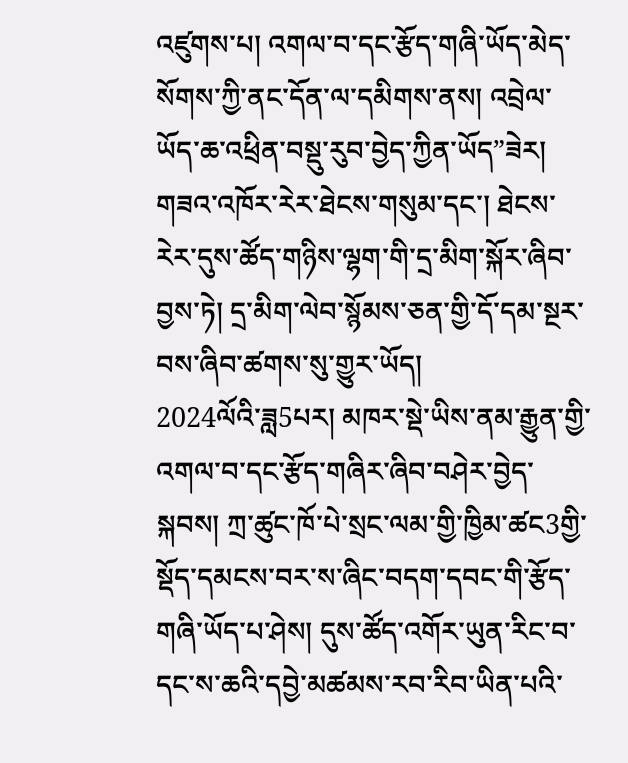འཛུགས་པ། འགལ་བ་དང་རྩོད་གཞི་ཡོད་མེད་སོགས་ཀྱི་ནང་དོན་ལ་དམིགས་ནས། འབྲེལ་ཡོད་ཆ་འཕྲིན་བསྡུ་རུབ་བྱེད་ཀྱིན་ཡོད”ཟེར། གཟའ་འཁོར་རེར་ཐེངས་གསུམ་དང་། ཐེངས་རེར་དུས་ཚོད་གཉིས་ལྷག་གི་དྲ་མིག་སྐོར་ཞིབ་བྱས་ཏེ། དྲ་མིག་ལེབ་སྙོམས་ཅན་གྱི་དོ་དམ་སྔར་བས་ཞིབ་ཚགས་སུ་གྱུར་ཡོད།
2024ལོའི་ཟླ5པར། མཁར་སྡེ་ཡིས་ནམ་རྒྱུན་གྱི་འགལ་བ་དང་རྩོད་གཞིར་ཞིབ་བཤེར་བྱེད་སྐབས། ཀྲ་ཚུང་ཁོ་པེ་སྲང་ལམ་གྱི་ཁྱིམ་ཚང3གྱི་སྡོད་དམངས་བར་ས་ཞིང་བདག་དབང་གི་རྩོད་གཞི་ཡོད་པ་ཤེས། དུས་ཚོད་འགོར་ཡུན་རིང་བ་དང་ས་ཆའི་དབྱེ་མཚམས་རབ་རིབ་ཡིན་པའི་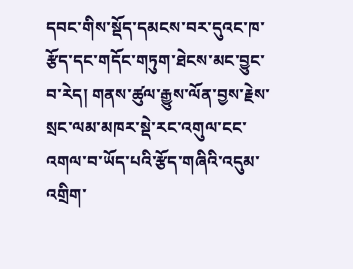དབང་གིས་སྡོད་དམངས་བར་དུའང་ཁ་རྩོད་དང་གདོང་གཏུག་ཐེངས་མང་བྱུང་བ་རེད། གནས་ཚུལ་རྒྱུས་ལོན་བྱས་རྗེས་སྲང་ལམ་མཁར་སྡེ་རང་འགུལ་ངང་འགལ་བ་ཡོད་པའི་རྩོད་གཞིའི་འདུམ་འགྲིག་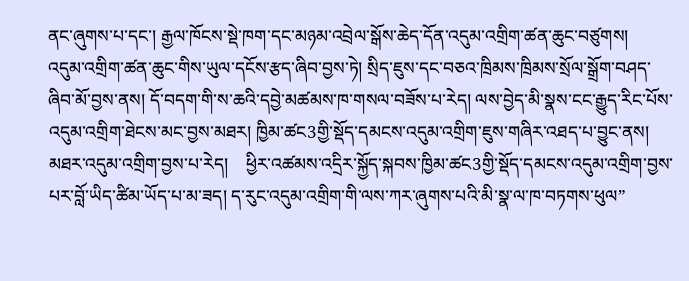ནང་ཞུགས་པ་དང་། རྒྱལ་ཁོངས་སྡེ་ཁག་དང་མཉམ་འབྲེལ་སྒོས་ཆེད་དོན་འདུམ་འགྲིག་ཚན་ཆུང་བཙུགས།
འདུམ་འགྲིག་ཚན་ཆུང་གིས་ཡུལ་དངོས་རྩད་ཞིབ་བྱས་ཏེ། སྲིད་ཇུས་དང་བཅའ་ཁྲིམས་ཁྲིམས་སྲོལ་སྒྲོག་བཤད་ཞིབ་མོ་བྱས་ནས། དོ་བདག་གི་ས་ཆའི་དབྱེ་མཚམས་ཁ་གསལ་བཟོས་པ་རེད། ལས་བྱེད་མི་སྣས་ངང་རྒྱུད་རིང་པོས་འདུམ་འགྲིག་ཐེངས་མང་བྱས་མཐར། ཁྱིམ་ཚང3གྱི་སྡོད་དམངས་འདུམ་འགྲིག་ཇུས་གཞིར་འཐད་པ་བྱུང་ནས། མཐར་འདུམ་འགྲིག་བྱས་པ་རེད།    ཕྱིར་འཚམས་འདྲིར་སྐྱོད་སྐབས་ཁྱིམ་ཚང3གྱི་སྡོད་དམངས་འདུམ་འགྲིག་བྱས་པར་བློ་ཡིད་ཚིམ་ཡོད་པ་མ་ཟད། ད་རུང་འདུམ་འགྲིག་གི་ལས་ཀར་ཞུགས་པའི་མི་སྣ་ལ་ཁ་བཏགས་ཕུལ”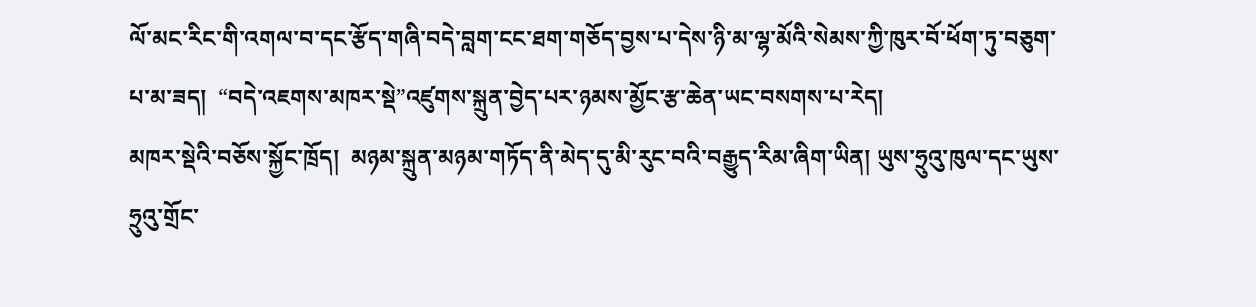ལོ་མང་རིང་གི་འགལ་བ་དང་རྩོད་གཞི་བདེ་བླག་ངང་ཐག་གཅོད་བྱས་པ་དེས་ཉི་མ་ལྷ་མོའི་སེམས་ཀྱི་ཁུར་བོ་ཕོག་ཏུ་བཅུག་པ་མ་ཟད།  “བདེ་འཇགས་མཁར་སྡེ”འཛུགས་སྐྲུན་བྱེད་པར་ཉམས་མྱོང་རྩ་ཆེན་ཡང་བསགས་པ་རེད།
མཁར་སྡེའི་བཅོས་སྐྱོང་ཁྲོད།  མཉམ་སྐྲུན་མཉམ་གཏོད་ནི་མེད་དུ་མི་རུང་བའི་བརྒྱུད་རིམ་ཞིག་ཡིན། ཡུས་ཧྲུའུ་ཁུལ་དང་ཡུས་ཧྲུའུ་གྲོང་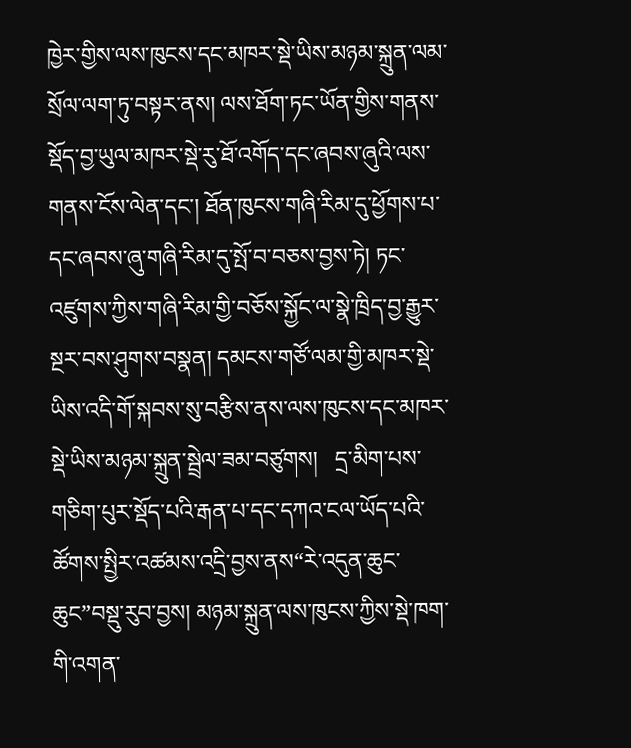ཁྱེར་གྱིས་ལས་ཁུངས་དང་མཁར་སྡེ་ཡིས་མཉམ་སྐྲུན་ལམ་སྲོལ་ལག་ཏུ་བསྟར་ནས། ལས་ཐོག་ཏང་ཡོན་གྱིས་གནས་སྡོད་བྱ་ཡུལ་མཁར་སྡེ་རུ་ཐོ་འགོད་དང་ཞབས་ཞུའི་ལས་གནས་ངོས་ལེན་དང་། ཐོན་ཁུངས་གཞི་རིམ་དུ་ཕྱོགས་པ་དང་ཞབས་ཞུ་གཞི་རིམ་དུ་སྤོ་བ་བཅས་བྱས་ཏེ། ཏང་འཛུགས་ཀྱིས་གཞི་རིམ་གྱི་བཅོས་སྐྱོང་ལ་སྣེ་ཁྲིད་བྱ་རྒྱུར་སྔར་བས་ཤུགས་བསྣན། དམངས་གཙོ་ལམ་གྱི་མཁར་སྡེ་ཡིས་འདི་གོ་སྐབས་སུ་བརྩིས་ནས་ལས་ཁུངས་དང་མཁར་སྡེ་ཡིས་མཉམ་སྐྲུན་སྦྲེལ་ཟམ་བཙུགས།   དྲ་མིག་པས་གཅིག་པུར་སྡོད་པའི་རྒན་པ་དང་དཀའ་ངལ་ཡོད་པའི་ཚོགས་སྤྱིར་འཚམས་འདྲི་བྱས་ནས“རེ་འདུན་ཆུང་ཆུང”བསྡུ་རུབ་བྱས། མཉམ་སྐྲུན་ལས་ཁུངས་ཀྱིས་སྡེ་ཁག་གི་འགན་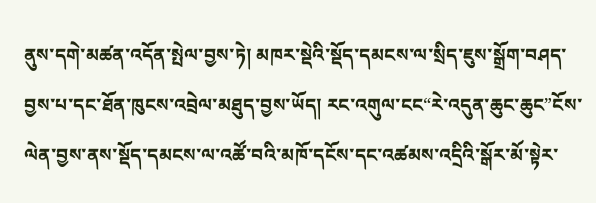ནུས་དགེ་མཚན་འདོན་སྤེལ་བྱས་ཏེ། མཁར་སྡེའི་སྡོད་དམངས་ལ་སྲིད་ཇུས་སྒྲོག་བཤད་བྱས་པ་དང་ཐོན་ཁུངས་འབྲེལ་མཐུད་བྱས་ཡོད། རང་འགུལ་ངང“རེ་འདུན་ཆུང་ཆུང”ངོས་ལེན་བྱས་ནས་སྡོད་དམངས་ལ་འཚོ་བའི་མཁོ་དངོས་དང་འཚམས་འདྲིའི་སྒོར་མོ་སྟེར་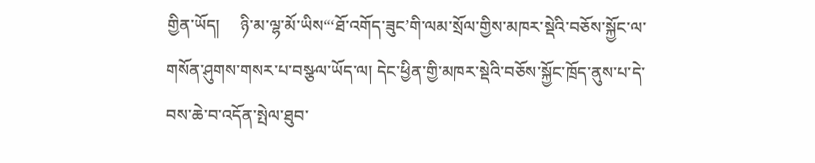གྱིན་ཡོད།     ཉི་མ་ལྷ་མོ་ཡིས“‘ཐོ་འགོད་ཟུང’གི་ལམ་སྲོལ་གྱིས་མཁར་སྡེའི་བཅོས་སྐྱོང་ལ་གསོན་ཤུགས་གསར་པ་བསྩལ་ཡོད་ལ། དེང་ཕྱིན་གྱི་མཁར་སྡེའི་བཅོས་སྐྱོང་ཁྲོད་ནུས་པ་དེ་བས་ཆེ་བ་འདོན་སྤེལ་ཐུབ་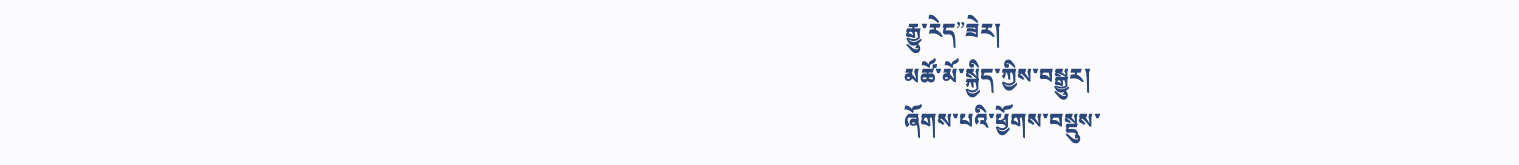རྒྱུ་རེད”ཟེར།
མཚོ་མོ་སྐྱིད་ཀྱིས་བསྒྱུར།
ཞོགས་པའི་ཕྱོགས་བསྡུས་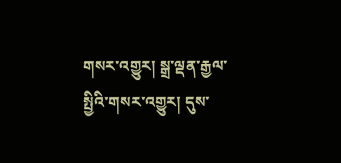གསར་འགྱུར། སྒྲ་ལྡན་རྒྱལ་སྤྱིའི་གསར་འགྱུར། དུས་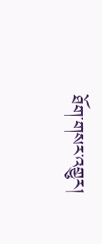ཐོག་གསར་འགྱུར།